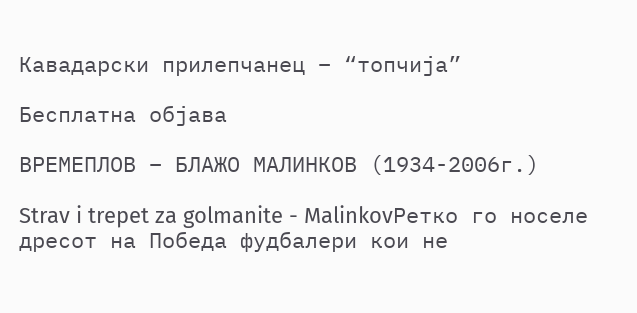Кавадарски прилепчанец – “топчија”

Бесплатна објава

ВРЕМЕПЛОВ – БЛАЖО МАЛИНКОВ (1934-2006г.)

Strav i trepet za golmanite - MalinkovРетко го носеле дресот на Победа фудбалери кои не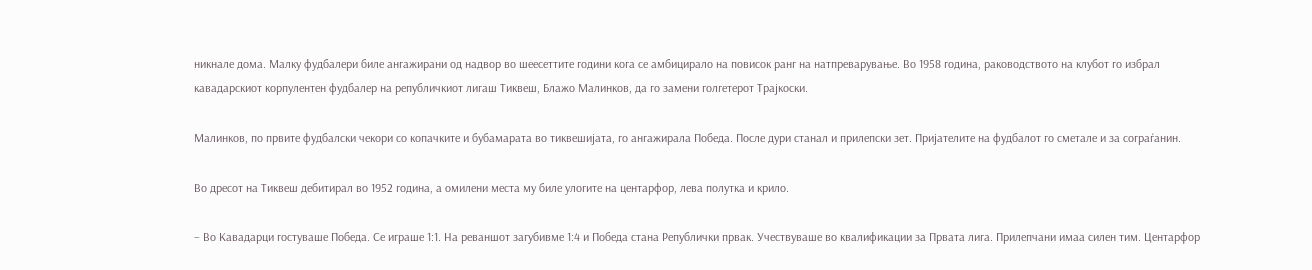никнале дома. Малку фудбалери биле ангажирани од надвор во шеесеттите години кога се амбицирало на повисок ранг на натпреварување. Во 1958 година, раководството на клубот го избрал кавадарскиот корпулентен фудбалер на републичкиот лигаш Тиквеш, Блажо Малинков, да го замени голгетерот Трајкоски.

Малинков, по првите фудбалски чекори со копачките и бубамарата во тиквешијата, го ангажирала Победа. После дури станал и прилепски зет. Пријателите на фудбалот го сметале и за сограѓанин.

Во дресот на Тиквеш дебитирал во 1952 година, а омилени места му биле улогите на центарфор, лева полутка и крило.

– Во Кавадарци гостуваше Победа. Се играше 1:1. На реваншот загубивме 1:4 и Победа стана Републички првак. Учествуваше во квалификации за Првата лига. Прилепчани имаа силен тим. Центарфор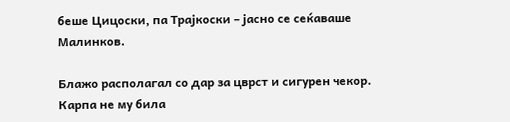беше Цицоски, па Трајкоски – јасно се сеќаваше Малинков.

Блажо располагал со дар за цврст и сигурен чекор. Карпа не му била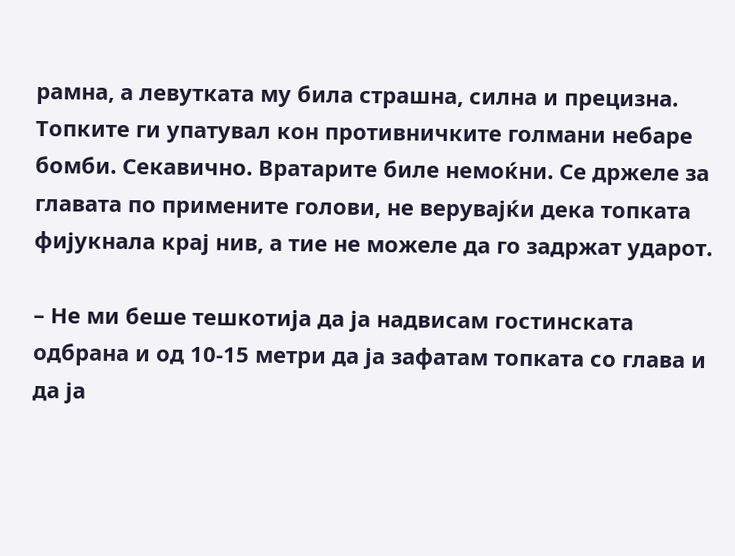рамна, а левутката му била страшна, силна и прецизна. Топките ги упатувал кон противничките голмани небаре бомби. Секавично. Вратарите биле немоќни. Се држеле за главата по примените голови, не верувајќи дека топката фијукнала крај нив, а тие не можеле да го задржат ударот.

– Не ми беше тешкотија да ја надвисам гостинската одбрана и од 10-15 метри да ја зафатам топката со глава и да ја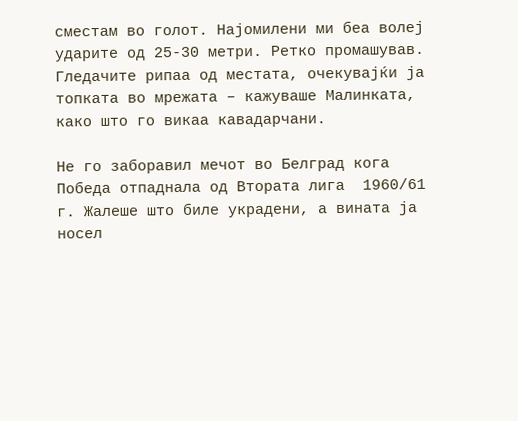сместам во голот. Најомилени ми беа волеј ударите од 25-30 метри. Ретко промашував. Гледачите рипаа од местата, очекувајќи ја топката во мрежата – кажуваше Малинката, како што го викаа кавадарчани.

Не го заборавил мечот во Белград кога Победа отпаднала од Втората лига  1960/61 г. Жалеше што биле украдени, а вината ја носел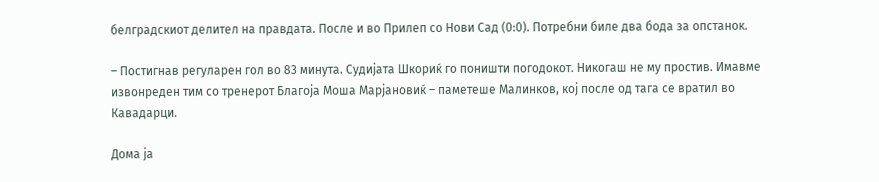белградскиот делител на правдата. После и во Прилеп со Нови Сад (0:0). Потребни биле два бода за опстанок.

– Постигнав регуларен гол во 83 минута. Судијата Шкориќ го поништи погодокот. Никогаш не му простив. Имавме извонреден тим со тренерот Благоја Моша Марјановиќ – паметеше Малинков, кој после од тага се вратил во Кавадарци.

Дома ја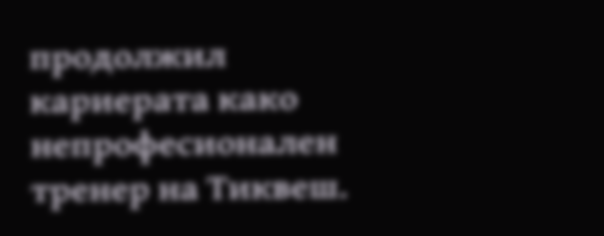продолжил кариерата како непрофесионален тренер на Тиквеш.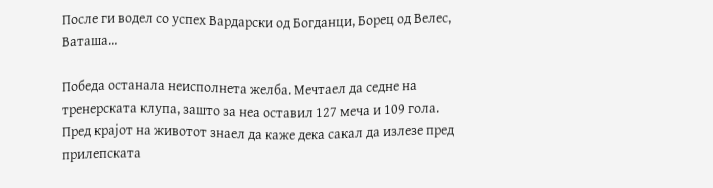После ги водел со успех Вардарски од Богданци, Борец од Велес, Ваташа…

Победа останала неисполнета желба. Мечтаел да седне на тренерската клупа, зашто за неа оставил 127 меча и 109 гола. Пред крајот на животот знаел да каже дека сакал да излезе пред прилепската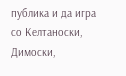публика и да игра со Келтаноски, Димоски,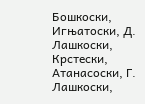Бошкоски, Игњатоски, Д. Лашкоски, Крстески, Атанасоски, Г. Лашкоски,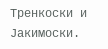Тренкоски и Јакимоски.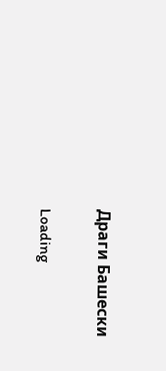Драги Башески

Loading